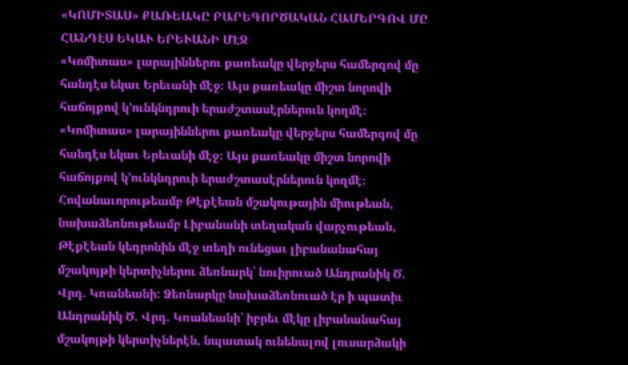«ԿՈՄԻՏԱՍ» ՔԱՌԵԱԿԸ ԲԱՐԵԳՈՐԾԱԿԱՆ ՀԱՄԵՐԳՈՎ ՄԸ ՀԱՆԴԷՍ ԵԿԱՒ ԵՐԵՒԱՆԻ ՄԷՋ
«Կոմիտաս» լարայիններու քառեակը վերջերս համերգով մը հանդէս եկաւ Երեւանի մէջ։ Այս քառեակը միշտ նորովի հաճոյքով կ՚ունկնդրուի երաժշտասէրներուն կողմէ։
«Կոմիտաս» լարայիններու քառեակը վերջերս համերգով մը հանդէս եկաւ Երեւանի մէջ։ Այս քառեակը միշտ նորովի հաճոյքով կ՚ունկնդրուի երաժշտասէրներուն կողմէ։
Հովանաւորութեամբ Թէքէեան մշակութային միութեան, նախաձեռնութեամբ Լիբանանի տեղական վարչութեան, Թէքէեան կեդրոնին մէջ տեղի ունեցաւ լիբանանահայ մշակոյթի կերտիչներու ձեռնարկ՝ նուիրուած Անդրանիկ Ծ. Վրդ. Կռանեանի: Ձեռնարկը նախաձեռնուած էր ի պատիւ Անդրանիկ Ծ. Վրդ. Կռանեանի՝ իբրեւ մէկը լիբանանահայ մշակոյթի կերտիչներէն, նպատակ ունենալով լուսարձակի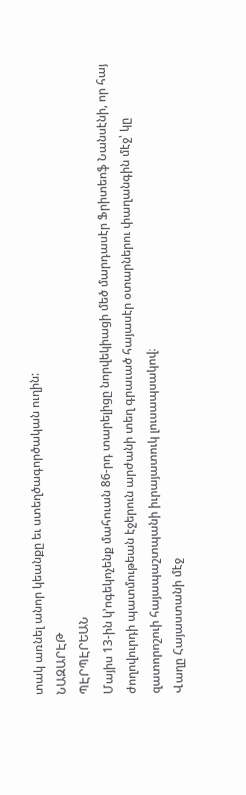տակ առնել անոր կեանքը եւ ստեղծագործական ուղին:
ՆԱԶԱՐԷԹ
ՊԷՐՊԷՐԵԱՆ
Մայիս 13-ին կ՚ոգեկոչենք մահուան 86-րդ տարելիցը նորվեկիացի մեծ մարդասէր Ֆրիտեոֆ Նանսէնի, որ հայ ժողովուրդի պատմութեան էջերուն արժանի տեղ գրաւած հայասէր օտարներու փաղանգին մէջ՝ կը զատորոշուի հայապաշտպանի իւրայատուկ լուսապսակով։
Վաղը Հայաստանի մէջ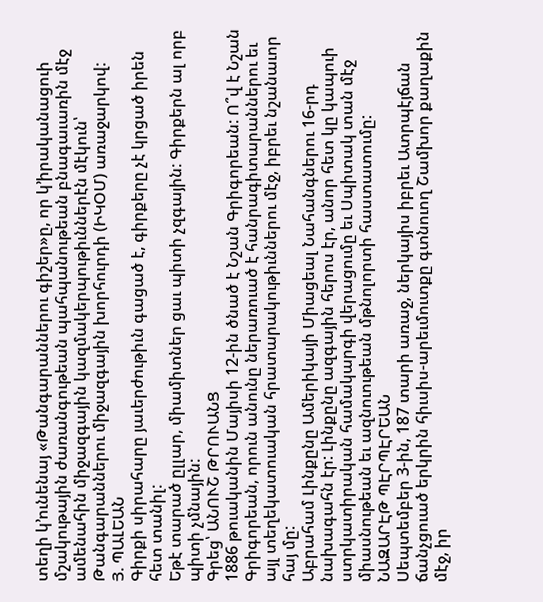տեղի կ՚ունենայ «Թանգարաններու գիշեր»ը, որ կ՚իրականացուի մշակութային ժառանգութեան պահպանութեան բնագաւառին մէջ ամենահին միջազգային կազմակերպութիւններէն մէկուն՝ Թանգարաններու միջազգային խորհուրդի (ԻԿՕՄ) առաջարկով:
Յ. ՊԱԼԵԱՆ
Գիրքի սիրահարը յաւերժութիւն գացած է, գիրքերը չէ կրցած իրեն հետ տանիլ:
Եթէ տարած ըլլար, միամիտներ ցաւ պիտի չզգային: Գիրքերն ալ որբ պիտի չմնային:
Գրեց՝ ԱՆՈՒՇ ԹՐՈՒԱՆՑ
1886 թուականին Մայիսի 12-ին ծնած է Նշան Գրիգորեան: Ո՞վ է Նշան Գրիգորեան, որուն անունը ներառուած է հանրագիտարաններու եւ այլ տեղեկատուական հրատարակութիւններու մէջ, իբրեւ նշանաւոր հայ մը:
Աբրահամ Լինքընը Ամերիկայի Միացեալ Նահանգներու 16-րդ նախագահն էր: Լինքընը ազգային հերոս էր, անոր հետ կը կապուի ստրկատիրական համակարգի վերացումը եւ Սպիտակ տան մէջ միասնութեան եւ ազնուութեան մթնոլորտի հաստատումը:
ՆԱԶԱՐԷԹ ՊԷՐՊԷՐԵԱՆ
Սեպտեմբեր 3-ին, 187 տարի առաջ, ներկայիս իբրեւ Ատրպէյճան ճանչցուած երկրին հիւսիս-արեւմուտքը գտնուող Շամխոր քաղաքին մէջ, իր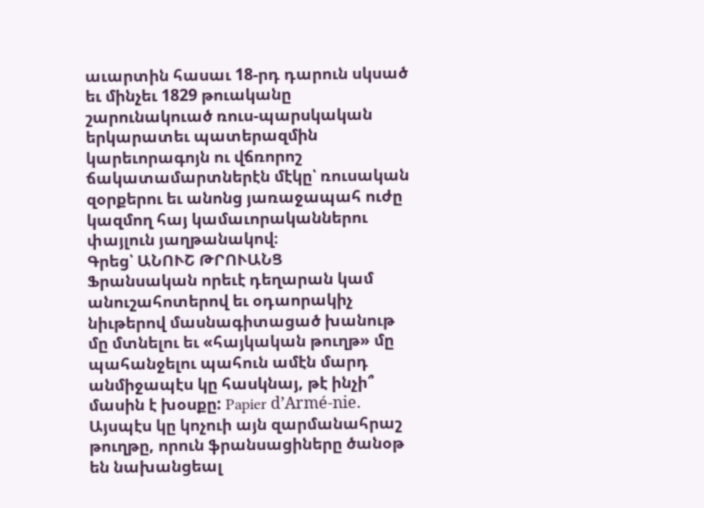աւարտին հասաւ 18-րդ դարուն սկսած եւ մինչեւ 1829 թուականը շարունակուած ռուս-պարսկական երկարատեւ պատերազմին կարեւորագոյն ու վճռորոշ ճակատամարտներէն մէկը՝ ռուսական զօրքերու եւ անոնց յառաջապահ ուժը կազմող հայ կամաւորականներու փայլուն յաղթանակով։
Գրեց՝ ԱՆՈՒՇ ԹՐՈՒԱՆՑ
Ֆրանսական որեւէ դեղարան կամ անուշահոտերով եւ օդաորակիչ նիւթերով մասնագիտացած խանութ մը մտնելու եւ «հայկական թուղթ» մը պահանջելու պահուն ամէն մարդ անմիջապէս կը հասկնայ, թէ ինչի՞ մասին է խօսքը: Papier d’Armé-nie. Այսպէս կը կոչուի այն զարմանահրաշ թուղթը, որուն ֆրանսացիները ծանօթ են նախանցեալ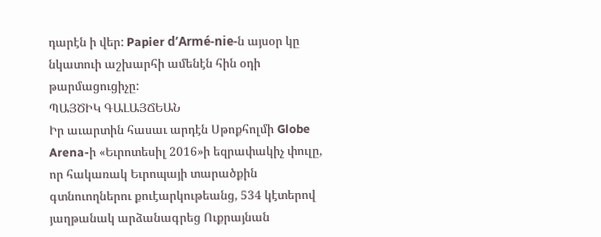դարէն ի վեր: Papier d’Armé-nie-ն այսօր կը նկատուի աշխարհի ամենէն հին օդի թարմացուցիչը:
ՊԱՅԾԻԿ ԳԱԼԱՅՃԵԱՆ
Իր աւարտին հասաւ արդէն Սթոքհոլմի Globe Arena-ի «Եւրոտեսիլ 2016»ի եզրափակիչ փուլը, որ հակառակ Եւրոպայի տարածքին գտնուողներու քուէարկութեանց, 534 կէտերով յաղթանակ արձանագրեց Ուքրայնան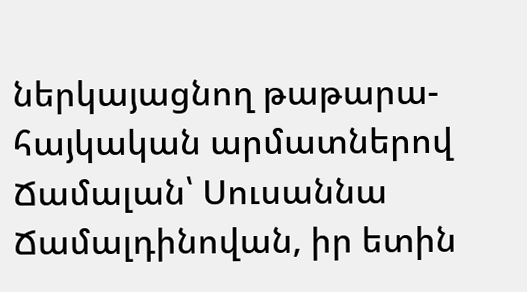ներկայացնող թաթարա-հայկական արմատներով Ճամալան՝ Սուսաննա Ճամալդինովան, իր ետին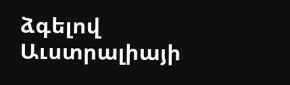ձգելով Աւստրալիայի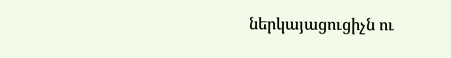ներկայացուցիչն ու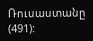Ռուսաստանը (491):